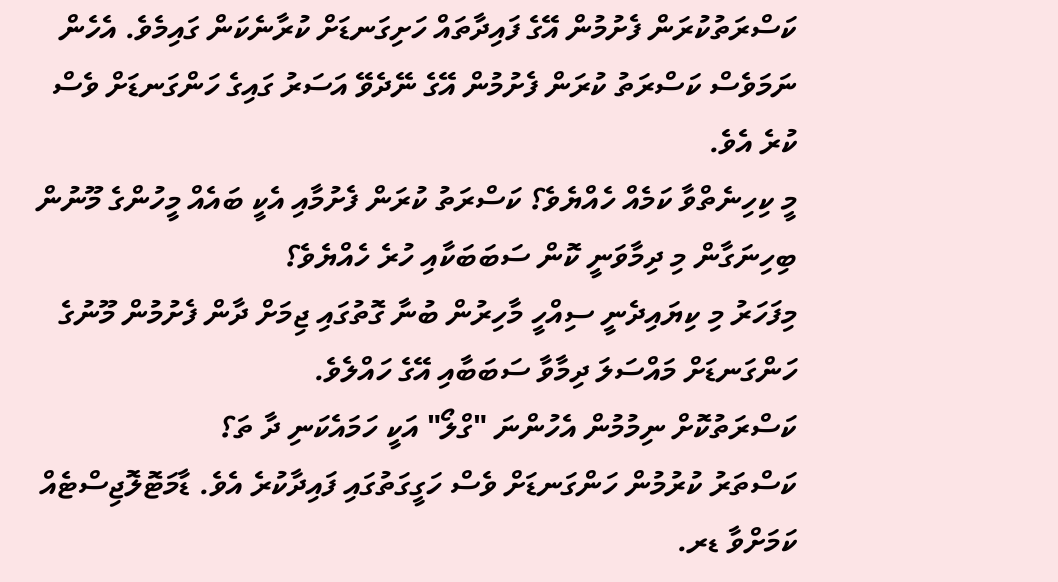ކަސްރަތުކުރަން ފެށުމުން އޭގެ ފައިދާތައް ހަށިގަނޑަށް ކުރާނެކަން ގައިމެވެ. އެހެން ނަމަވެސް ކަސްރަތު ކުރަން ފެށުމުން އޭގެ ނޭދެވޭ އަސަރު ގައިގެ ހަންގަނޑަށް ވެސް ކުރެ އެވެ.
މީ ކިހިނެތްވާ ކަމެއް ހެއްޔެވެ؟ ކަސްރަތު ކުރަން ފެށުމާއި އެކީ ބައެއް މީހުންގެ މޫނުން ބިހިނަގާން މި ދިމާވަނީ ކޮން ސަބަބަކާއި ހުރެ ހެއްޔެވެ؟
މިފަހަރު މި ކިޔައިދެނީ ސިއްހީ މާހިރުން ބުނާ ގޮތުގައި ޖިމަށް ދާން ފެށުމުން މޫނުގެ ހަންގަނޑަށް މައްސަލަ ދިމާވާ ސަބަބާއި އޭގެ ހައްލެވެ.
ކަސްރަތުކޮށް ނިމުމުން އެހުންނަ "ގްލޯ" އަކީ ހަމައެކަނި ދާ ތަ؟
ކަސްތަރު ކުރުމުން ހަންގަނޑަށް ވެސް ހަގީގަތުގައި ފައިދާކުރެ އެވެ. ޑާމަޓޮލޮޖިސްޓެއް ކަމަށްވާ ޑރ.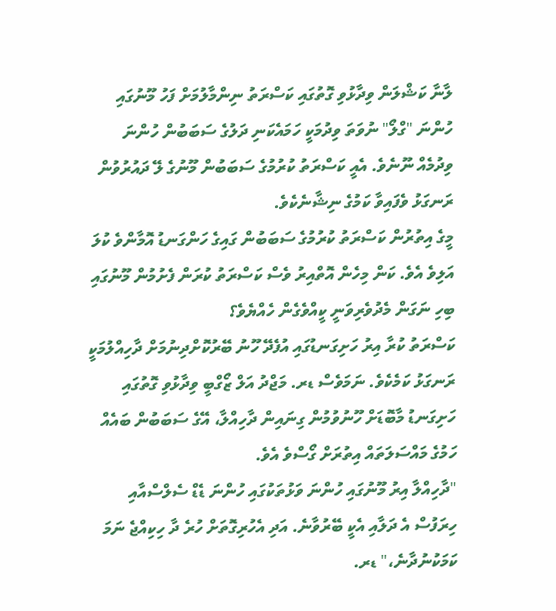ލާނާ ކަޝްލަން ވިދާޅުވި ގޮތުގައި ކަސްރަތު ނިންމާލުމަށް ފަހު މޫނުގައި ހުންނަ "ގްލޯ" ނުވަތަ ވިދުމަކީ ހަމައެކަނި ދަލުގެ ސަބަބުން ހުންނަ ވިދުމެއް ނޫނެވެ. އެއީ ކަސްރަތު ކުރުމުގެ ސަބަބުން މޫނުގެ ލޭ ދައުރުވުން ރަނގަޅު ވެފައިވާ ކަމުގެ ނިޝާނެކެވެ.
މީގެ އިތުރުން ކަސްރަތު ކުރުމުގެ ސަބަބުން ގައިގެ ހަންގަނޑު އޮމާންވެ ކުލަ އަލިވެ އެވެ. ކަން މިހެން އޮތްއިރު ވެސް ކަސްރަތު ކުރަން ފެށުމުން މޫނުގައި ބިހި ނަގަން މެދުވެރިވަނީ ކީއްވެގެން ހެއްޔެވެ؟
ކަސްރަތު ކުރާ އިރު ހަށިގަނޑުގައި އުފެދޭ ހޫނު ބޭރުކޮށްދިނުމަށް ދާހިއްލުމަކީ ރަނގަޅު ކަމެކެވެ. ނަމަވެސް ޑރ. މަޖްދު އަލް ޒޯގްބީ ވިދާޅުވި ގޮތުގައި ހަށިގަނޑު މާބޮޑަށް ހޫނުވުމުން ގިނައިން ދާހިއްލާ، އޭގެ ސަބަބުން ބައެއް ހަމުގެ މައްސަލަތައް އިތުރަށް ގޯސްވެ އެވެ.
"ދާހިއްލާ އިރު މޫނުގައި ހުންނަ ވަޅުތަކުގައި ހުންނަ ޑެޑް ސެލްސްއާއި ހިރަފުސް އެ ދަލާއި އެކީ ބޭރުވާނެ. އަދި އެހުރިގޮތަށް ހުރެ ދާ ހިކިއްޖެ ނަމަ ކަމަކުނުދާނެ،" ޑރ.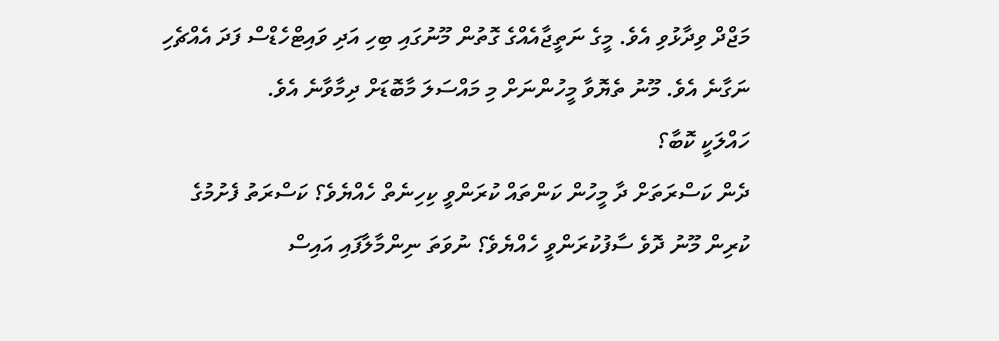މަޖްދް ވިދާޅުވި އެވެ. މީގެ ނަތީޖާއެއްގެ ގޮތުން މޫނުގައި ބިހި އަދި ވައިޓްހެޑްސް ފަދަ އެއްޗެހި ނަގާނެ އެވެ. މޫނު ތެޔޮވާ މީހުންނަށް މި މައްސަލަ މާބޮޑަށް ދިމާވާނެ އެވެ.
ހައްލަކީ ކޮބާ؟
ދެން ކަސްރަތަށް ދާ މީހުން ކަންތައް ކުރަންވީ ކިހިނެތް ހެއްޔެވެ؟ ކަސްރަތު ފެށުމުގެ ކުރިން މޫނު ދޮވެ ސާފުކުރަންވީ ހެއްޔެވެ؟ ނުވަތަ ނިންމާލާފައި އައިސް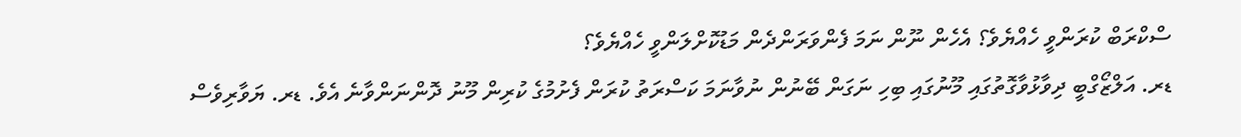ސްކްރަބް ކުރަންވީ ހެއްޔެވެ؟ އެހެން ނޫން ނަމަ ފެންވަރަންދެން މަޑުކޮށްލަންވީ ހެއްޔެވެ؟
ޑރ. އަލްޒޯގްބީ ދިވާޅުވާގޮތުގައި މޫނުގައި ބިހި ނަގަން ބޭނުން ނުވާނަމަ ކަސްރަތު ކުރަން ފެށުމުގެ ކުރިން މޫނު ދޮންނަންވާނެ އެވެ. ޑރ. ޔަވާރިވެސް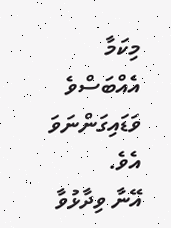މިކަމާ އެއްބަސްވެ ވަޑައިގަންނަވަ އެވެ.
އޭނާ ވިދާޅުވާ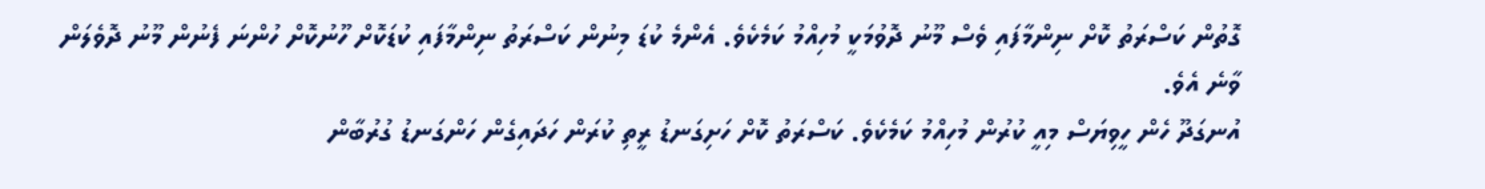ގޮތުން ކަސްރަތު ކޮށް ނިންމާފައި ވެސް މޫނު ދޮވުމަކީ މުހިއްމު ކަމެކެވެ. އެންމެ ކުޑަ މިނުން ކަސްރަތު ނިންމާފައި ކުޑަކޮށް ހޫނުކޮށް ހުންނަ ފެނުން މޫނު ދޮވެލަން ވާނެ އެވެ.
އުނގަދޫ ހެން ހީވިޔަސް މިއީ ކުރުން މުހިއްމު ކަމެކެވެ. ކަސްރަތު ކޮށް ހަށިގަނޑު ރީތި ކުރަން ހަދައިގެން ހަންގަނޑު ގުރުބާން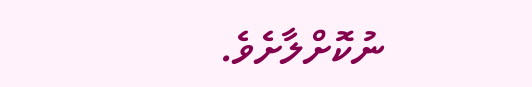ނުކޮށްލާށެވެ.